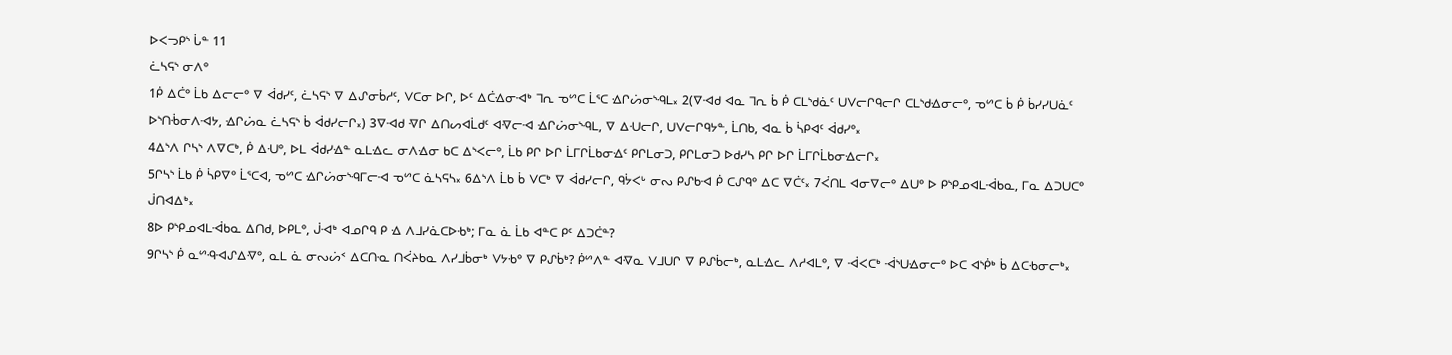ᐅᐸᓓᑭᔅ ᒑᓐ 11
ᓛᓴᕋᔅ ᓂᐱᐤ
1ᑮ ᐃᑖᐤ ᒫᑲ ᐃᓕᓕᐤ ᐁ ᐋᑯᓯᑦ, ᓛᓴᕋᔅ ᐁ ᐃᔑᓂᑳᓱᑦ, ᐯᑕᓂ ᐅᒋ, ᐅᑦ ᐃᑖᐎᓂᐗᒃ ᒣᕆ ᓀᔥᑕ ᒫᕐᑕ ᐎᒋᔖᓂᔅᑴᒪ᙮ 2(ᐁᐗᑯ ᐊᓇ ᒣᕆ ᑳ ᑮ ᑕᒪᔅᑯᓈᑦ ᑌᐯᓕᒋᑫᓕᒋ ᑕᒪᔅᑯᐎᓂᓕᐤ, ᓀᔥᑕ ᑳ ᑮ ᑳᓯᓯᑌᓈᑦ ᐅᔅᑎᒀᓂᐱᐗᔭ, ᐎᒋᔖᓇ ᓛᓴᕋᔅ ᑳ ᐋᑯᓯᓕᒋ᙮) 3ᐁᐗᑯ ᐌᒋ ᐃᑎᔕᐊᒫᑯᑦ ᐊᐌᓕᐗ ᐎᒋᔖᓂᔅᑴᒪ, ᐁ ᐃᑗᓕᒋ, ᑌᐯᓕᒋᑫᔭᓐ, ᒫᑎᑲ, ᐊᓇ ᑳ ᓵᑭᐊᑦ ᐋᑯᓯᐤ᙮
4ᐃᔅᐱ ᒋᓴᔅ ᐱᐁᑕᒃ, ᑮ ᐃᑗᐤ, ᐅᒪ ᐋᑯᓯᐎᓐ ᓇᒪᐎᓚ ᓂᐱᐎᓂ ᑲᑕ ᐃᔅᐸᓕᐤ, ᒫᑲ ᑭᒋ ᐅᒋ ᒫᒥᒋᒫᑲᓂᐎᑦ ᑭᒋᒪᓂᑐ, ᑭᒋᒪᓂᑐ ᐅᑯᓯᓴ ᑭᒋ ᐅᒋ ᒫᒥᒋᒫᑲᓂᐎᓕᒋ᙮
5ᒋᓴᔅ ᒫᑲ ᑮ ᓵᑭᐁᐤ ᒫᕐᑕᐊ, ᓀᔥᑕ ᐎᒋᔖᓂᔅᑴᒥᓕᐗ ᓀᔥᑕ ᓈᓴᕋᓴ᙮ 6ᐃᔅᐱ ᒫᑲ ᑳ ᐯᑕᒃ ᐁ ᐋᑯᓯᓕᒋ, ᑫᔮᐸᒡ ᓂᔓ ᑭᔑᑲᐗ ᑮ ᑕᔑᑫᐤ ᐃᑕ ᐁᑖᑦ᙮ 7ᐹᑎᒪ ᐊᓂᐁᓕᐤ ᐃᑌᐤ ᐅ ᑭᔅᑭᓄᐊᒪᐙᑲᓇ, ᒥᓇ ᐃᑐᑌᑕᐤ ᒎᑎᐊᐃᒃ᙮
8ᐅ ᑭᔅᑭᓄᐊᒪᐙᑲᓇ ᐃᑎᑯ, ᐅᑭᒪᐤ, ᒎᐗᒃ ᐊᓄᒋᑫ ᑭ ᐎ ᐱᒧᓯᓈᑕᐅᑾᒃ; ᒥᓇ ᓈ ᒫᑲ ᐊᓐᑕ ᑭᑦ ᐃᑐᑖᓐ?
9ᒋᓴᔅ ᑮ ᓇᔥᑴᐗᔑᐃᐌᐤ, ᓇᒪ ᓈ ᓂᔓᔖᑉ ᐃᑕᑎᓋ ᑎᐹᔨᑲᓇ ᐱᓯᒧᑳᓂᒃ ᐯᔭᑾᐤ ᐁ ᑭᔑᑳᒃ? ᑮᔥᐱᓐ ᐊᐌᓇ ᐯᒧᑌᒋ ᐁ ᑭᔑᑳᓕᒃ, ᓇᒪᐎᓚ ᐱᓱᐊᒪᐤ, ᐁ ᐙᐸᑕᒃ ᐙᔅᑌᐎᓂᓕᐤ ᐅᑕ ᐊᔅᑮᒃ ᑳ ᐃᑕᑾᓂᓕᒃ᙮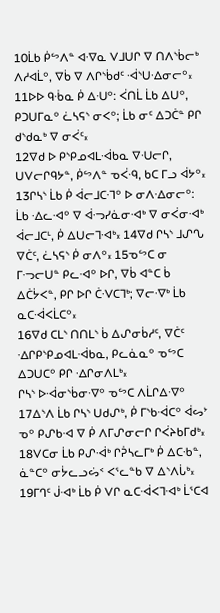10ᒫᑲ ᑮᔥᐱᓐ ᐊᐌᓇ ᐯᒧᑌᒋ ᐁ ᑎᐱᔅᑳᓕᒃ ᐱᓱᐊᒫᐤ, ᐁᑳ ᐁ ᐱᒋᔅᑳᑯᑦ ᐙᔅᑌᐎᓂᓕᐤ᙮ 11ᐅᐅ ᑫᒀᓇ ᑮ ᐃᑗᐤ: ᐹᑎᒫ ᒫᑲ ᐃᑌᐤ, ᑭᑐᑌᒥᓇᐤ ᓛᓴᕋᔅ ᓂᐸᐤ; ᒫᑲ ᓂᑦ ᐃᑐᑖᓐ ᑭᒋ ᑯᔅᑯᓇᒃ ᐁ ᓂᐹᑦ᙮
12ᐁᑯ ᐅ ᑭᔅᑭᓄᐊᒪᐙᑲᓇ ᐁᑗᓕᒋ, ᑌᐯᓕᒋᑫᔭᓐ, ᑮᔥᐱᓐ ᓀᐹᑴ, ᑲᑕ ᒥᓗ ᐋᔭᐤ᙮
13ᒋᓴᔅ ᒫᑲ ᑮ ᐋᓕᒧᑕᒬᐤ ᐅ ᓂᐱᐎᓂᓕᐤ: ᒫᑲ ᐎᓚᐗᐤ ᐁ ᐋᓜᓯᓈᓂᐗᒃ ᐁ ᓂᐹᓂᐗᒃ ᐋᓕᒧᑕᒻ, ᑮ ᐃᑌᓕᒣᐗᒃ᙮ 14ᐁᑯ ᒋᓴᔅ ᒧᔑᔐ ᐁᑖᑦ, ᓛᓴᕋᔅ ᑮ ᓂᐱᐤ᙮ 15ᓀᔥᑕ ᓂ ᒥᓜᓕᑌᓐ ᑭᓚᐗᐤ ᐅᒋ, ᐁᑳ ᐊᓐᑕ ᑳ ᐃᑖᔮᐸᓐ, ᑭᒋ ᐅᒋ ᑖᐺᑕᒣᒃ; ᐁᓕᐌᒃ ᒫᑲ ᓇᑕᐙᐸᒫᑕᐤ᙮
16ᐁᑯ ᑕᒪᔅ ᑎᑎᒪᔅ ᑳ ᐃᔑᓂᑳᓱᑦ, ᐁᑖᑦ ᐎᒋᑭᔅᑭᓄᐊᒪᐙᑲᓇ, ᑭᓚᓈᓇᐤ ᓀᔥᑕ ᐃᑐᑌᑕᐤ ᑭᒋ ᐎᒋᓂᐱᒪᒃ᙮
ᒋᓴᔅ ᐅᐙᓂᔅᑳᓂᐌᐤ ᓀᔥᑕ ᐱᒫᒋᐃᐌᐤ
17ᐃᔅᐱ ᒫᑲ ᒋᓴᔅ ᑌᑯᔑᒃ, ᑮ ᒥᔅᑲᐙᑕᐤ ᐋᔕᔾ ᓀᐤ ᑭᔑᑲᐗ ᐁ ᑮ ᐱᒥᔑᓂᓕᒋ ᒋᐹᔨᑲᒥᑯᒃ᙮ 18ᐯᑕᓂ ᒫᑲ ᑭᔑᐙᒃ ᒋᕉᓴᓚᒥᒃ ᑮ ᐃᑕᑾᓐ, ᓈᓐᑕᐤ ᓂᔮᓚᓗᔖᑉ ᐸᕐᓚᓐᑲ ᐁ ᐃᔅᐱᒑᒃ᙮ 19ᒥᒉᑦ ᒎᐗᒃ ᒫᑲ ᑮ ᐯᒋ ᓇᑕᐙᐸᒣᐗᒃ ᒫᕐᑕᐊ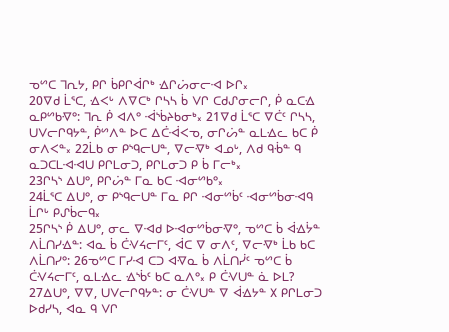ᓀᔥᑕ ᒣᕆᔭ, ᑭᒋ ᑳᑭᒋᐋᒋᒃ ᐎᒋᔖᓂᓕᐗ ᐅᒋ᙮
20ᐁᑯ ᒫᕐᑕ, ᐎᐸᒡ ᐱᐁᑕᒃ ᒋᓴᓴ ᑳ ᐯᒋ ᑕᑯᔑᓂᓕᒋ, ᑮ ᓇᑕᐎ ᓇᑭᔥᑲᐌᐤ: ᒣᕆ ᑮ ᐊᐱᐤ ᐙᔅᑳᔨᑲᓂᒃ᙮ 21ᐁᑯ ᒫᕐᑕ ᐁᑖᑦ ᒋᓴᓴ, ᑌᐯᓕᒋᑫᔭᓐ, ᑮᔥᐱᓐ ᐅᑕ ᐃᑖᐙᐸᓀ, ᓂᒋᔖᓐ ᓇᒪᐎᓚ ᑲᑕ ᑮ ᓂᐱᐸᓐ᙮ 22ᒫᑲ ᓂ ᑭᔅᑫᓕᑌᓐ, ᐁᓕᐌᒃ ᐊᓄᒡ, ᐱᑯ ᑫᒀᓐ ᑫ ᓇᑐᑕᒪᐗᐗᑌ ᑭᒋᒪᓂᑐ, ᑭᒋᒪᓂᑐ ᑭ ᑳ ᒥᓕᒃ᙮
23ᒋᓴᔅ ᐃᑌᐤ, ᑭᒋᔖᓐ ᒥᓇ ᑲᑕ ᐗᓂᔥᑲᐤ᙮
24ᒫᕐᑕ ᐃᑌᐤ, ᓂ ᑭᔅᑫᓕᑌᓐ ᒥᓇ ᑭᒋ ᐗᓂᔥᑳᑦ ᐗᓂᔥᑳᓂᐗᑫ ᒫᒋᒡ ᑭᔑᑳᓕᑫ᙮
25ᒋᓴᔅ ᑮ ᐃᑌᐤ, ᓂᓚ ᐁᐗᑯ ᐅᐗᓂᔥᑳᓂᐌᐤ, ᓀᔥᑕ ᑳ ᐋᐎᔮᓐ ᐱᒫᑎᓯᐎᓐ: ᐊᓇ ᑳ ᑖᐺᔦᓕᒥᑦ, ᐋᑕ ᐁ ᓂᐱᑦ, ᐁᓕᐌᒃ ᒫᑲ ᑲᑕ ᐱᒫᑎᓯᐤ: 26ᓀᔥᑕ ᒥᓯᐗ ᑕᑐ ᐊᐌᓇ ᑳ ᐱᒫᑎᓰᑦ ᓀᔥᑕ ᑳ ᑖᐺᔦᓕᒥᑦ, ᓇᒪᐎᓚ ᐎᔅᑳᑦ ᑲᑕ ᓇᐱᐤ᙮ ᑭ ᑖᐺᑌᓐ ᓈ ᐅᒪ?
27ᐃᑌᐤ, ᐁᐁ, ᑌᐯᓕᒋᑫᔭᓐ: ᓂ ᑖᐺᑌᓐ ᐁ ᐋᐎᔭᓐ ᙭ ᑭᒋᒪᓂᑐ ᐅᑯᓯᓴ, ᐊᓇ ᑫ ᐯᒋ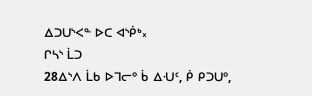ᐃᑐᑌᔅᐸᓐ ᐅᑕ ᐊᔅᑮᒃ᙮
ᒋᓴᔅ ᒫᑐ
28ᐃᔅᐱ ᒫᑲ ᐅᒣᓕᐤ ᑳ ᐃᑗᑦ, ᑮ ᑭᑐᑌᐤ,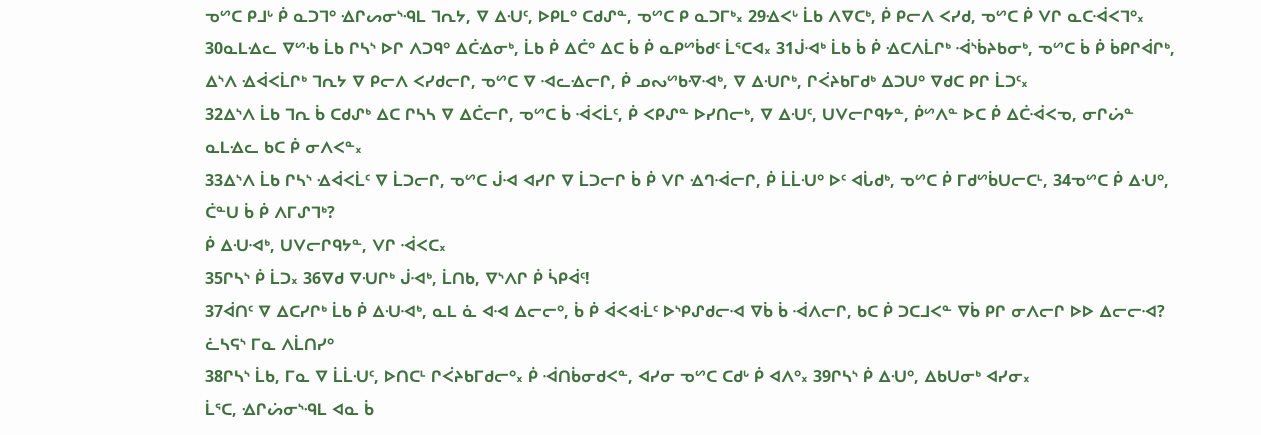ᓀᔥᑕ ᑭᒧᒡ ᑮ ᓇᑐᒣᐤ ᐎᒋᔕᓂᔅᑴᒪ ᒣᕆᔭ, ᐁ ᐃᑗᑦ, ᐅᑭᒪᐤ ᑕᑯᔑᓐ, ᓀᔥᑕ ᑭ ᓇᑐᒥᒃ᙮ 29ᐎᐸᒡ ᒫᑲ ᐱᐁᑕᒃ, ᑮ ᑭᓕᐱ ᐸᓯᑯ, ᓀᔥᑕ ᑮ ᐯᒋ ᓇᑕᐙᐸᒣᐤ᙮ 30ᓇᒪᐎᓚ ᐁᔥᑾ ᒫᑲ ᒋᓴᔅ ᐅᒋ ᐱᑐᑫᐤ ᐃᑖᐎᓂᒃ, ᒫᑲ ᑮ ᐃᑖᐤ ᐃᑕ ᑳ ᑮ ᓇᑭᔥᑳᑯᑦ ᒫᕐᑕᐊ᙮ 31ᒎᐗᒃ ᒫᑲ ᑳ ᑮ ᐎᑕᐱᒫᒋᒃ ᐙᔅᑳᔨᑲᓂᒃ, ᓀᔥᑕ ᑳ ᑮ ᑳᑭᒋᐋᒋᒃ, ᐃᔅᐱ ᐎᐋᐸᒫᒋᒃ ᒣᕆᔭ ᐁ ᑭᓕᐱ ᐸᓯᑯᓕᒋ, ᓀᔥᑕ ᐁ ᐗᓚᐎᓕᒋ, ᑮ ᓄᔓᔥᑲᐌᐗᒃ, ᐁ ᐃᑗᒋᒃ, ᒋᐹᔨᑲᒥᑯᒃ ᐃᑐᑌᐤ ᐁᑯᑕ ᑭᒋ ᒫᑐᑦ᙮
32ᐃᔅᐱ ᒫᑲ ᒣᕆ ᑳ ᑕᑯᔑᒃ ᐃᑕ ᒋᓴᓴ ᐁ ᐃᑖᓕᒋ, ᓀᔥᑕ ᑳ ᐙᐸᒫᑦ, ᑮ ᐸᑭᔑᓐ ᐅᓯᑎᓕᒃ, ᐁ ᐃᑗᑦ, ᑌᐯᓕᒋᑫᔭᓐ, ᑮᔥᐱᓐ ᐅᑕ ᑮ ᐃᑖᐙᐸᓀ, ᓂᒋᔖᓐ ᓇᒪᐎᓚ ᑲᑕ ᑮ ᓂᐱᐸᓐ᙮
33ᐃᔅᐱ ᒫᑲ ᒋᓴᔅ ᐎᐋᐸᒫᑦ ᐁ ᒫᑐᓕᒋ, ᓀᔥᑕ ᒎᐗ ᐊᓯᒋ ᐁ ᒫᑐᓕᒋ ᑳ ᑮ ᐯᒋ ᐎᒉᐙᓕᒋ, ᑮ ᒫᒫᑗᐤ ᐅᑦ ᐊᒑᑯᒃ, ᓀᔥᑕ ᑮ ᒥᑯᔥᑳᑌᓕᑕᒻ, 34ᓀᔥᑕ ᑮ ᐃᑗᐤ, ᑖᓐᑌ ᑳ ᑮ ᐱᒥᔑᒣᒃ?
ᑮ ᐃᑗᐗᒃ, ᑌᐯᓕᒋᑫᔭᓐ, ᐯᒋ ᐙᐸᑕ᙮
35ᒋᓴᔅ ᑮ ᒫᑐ᙮ 36ᐁᑯ ᐁᑗᒋᒃ ᒎᐗᒃ, ᒫᑎᑲ, ᐁᔅᐱᒋ ᑮ ᓵᑭᐋᑦ!
37ᐋᑎᑦ ᐁ ᐃᑕᓯᒋᒃ ᒫᑲ ᑮ ᐃᑗᐗᒃ, ᓇᒪ ᓈ ᐊᐗ ᐃᓕᓕᐤ, ᑳ ᑮ ᐋᐸᐊᒸᑦ ᐅᔅᑭᔑᑯᓕᐗ ᐁᑳ ᑳ ᐙᐱᓕᒋ, ᑲᑕ ᑮ ᑐᑕᒧᐸᓐ ᐁᑳ ᑭᒋ ᓂᐱᓕᒋ ᐅᐅ ᐃᓕᓕᐗ?
ᓛᓴᕋᔅ ᒥᓇ ᐱᒫᑎᓯᐤ
38ᒋᓴᔅ ᒫᑲ, ᒥᓇ ᐁ ᒫᒫᑗᑦ, ᐅᑎᑕᒻ ᒋᐹᔨᑲᒥᑯᓕᐤ᙮ ᑮ ᐙᑎᑳᓂᑯᐸᓐ, ᐊᓯᓂ ᓀᔥᑕ ᑕᑯᒡ ᑮ ᐊᐱᐤ᙮ 39ᒋᓴᔅ ᑮ ᐃᑗᐤ, ᐃᑲᑌᓂᒃ ᐊᓯᓂ᙮
ᒫᕐᑕ, ᐎᒋᔖᓂᔅᑴᒪ ᐊᓇ ᑳ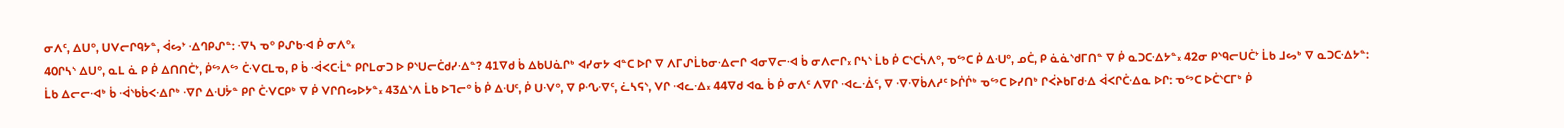ᓂᐱᑦ, ᐃᑌᐤ, ᑌᐯᓕᒋᑫᔭᓐ, ᐋᔕᔾ ᐎᒉᑭᔑᓐ: ᐌᓴ ᓀᐤ ᑭᔑᑲᐗ ᑮ ᓂᐱᐤ᙮
40ᒋᓴᔅ ᐃᑌᐤ, ᓇᒪ ᓈ ᑭ ᑮ ᐃᑎᑎᑖᔾ, ᑮᔥᐱᔥ ᑖᐺᑕᒪᓀ, ᑭ ᑳ ᐙᐸᑕᒸᓐ ᑭᒋᒪᓂᑐ ᐅ ᑭᔅᑌᓕᑖᑯᓯᐎᓐ? 41ᐁᑯ ᑳ ᐃᑲᑌᓈᒋᒃ ᐊᓯᓂᔭ ᐊᓐᑕ ᐅᒋ ᐁ ᐱᒥᔑᒫᑲᓂᐎᓕᒋ ᐊᓂᐁᓕᐗ ᑳ ᓂᐱᓕᒋ᙮ ᒋᓴᔅ ᒫᑲ ᑮ ᑕᔅᑕᓵᐱᐤ, ᓀᔥᑕ ᑮ ᐃᑗᐤ, ᓄᑖ, ᑭ ᓈᓈᔅᑯᒥᑎᓐ ᐁ ᑮ ᓇᑐᑕᐎᔭᓐ᙮ 42ᓂ ᑭᔅᑫᓕᑌᑖᔾ ᒫᑲ ᒧᔕᒃ ᐁ ᓇᑐᑕᐎᔭᓐ: ᒫᑲ ᐃᓕᓕᐗᒃ ᑳ ᐙᔅᑲᑳᐸᐎᒋᒃ ᐌᒋ ᐃᑗᔮᓐ ᑭᒋ ᑖᐺᑕᑭᒃ ᐁ ᑮ ᐯᒋᑎᔕᐅᔭᓐ᙮ 43ᐃᔅᐱ ᒫᑲ ᐅᒣᓕᐤ ᑳ ᑮ ᐃᑗᑦ, ᑮ ᑌᐺᐤ, ᐁ ᑭᔗᐌᑦ, ᓛᓴᕋᔅ, ᐯᒋ ᐗᓚᐎ᙮ 44ᐁᑯ ᐊᓇ ᑳ ᑮ ᓂᐱᑦ ᐱᐁᒋ ᐗᓚᐐᑦ, ᐁ ᐌᐌᑳᐱᓱᑦ ᐅᒌᒌᒃ ᓀᔥᑕ ᐅᓯᑎᒃ ᒋᐹᔨᑲᒥᑯᐎ ᐋᐸᒋᑖᐎᓇ ᐅᒋ: ᓀᔥᑕ ᐅᑖᔅᑕᒥᒃ ᑮ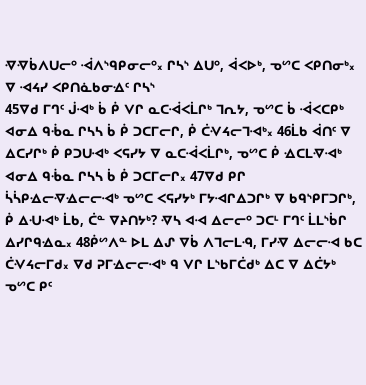ᐌᐌᑳᐱᑌᓕᐤ ᐙᐱᔅᑫᑭᓂᓕᐤ᙮ ᒋᓴᔅ ᐃᑌᐤ, ᐋᐸᐅᒃ, ᓀᔥᑕ ᐸᑭᑎᓂᒃ᙮
ᐁ ᐗᔦᓯ ᐸᑭᑎᓈᑲᓂᐎᑦ ᒋᓴᔅ
45ᐁᑯ ᒥᒉᑦ ᒎᐗᒃ ᑳ ᑮ ᐯᒋ ᓇᑕᐙᐸᒫᒋᒃ ᒣᕆᔭ, ᓀᔥᑕ ᑳ ᐙᐸᑕᑭᒃ ᐊᓂᐃ ᑫᒀᓇ ᒋᓴᓴ ᑳ ᑮ ᑐᑕᒥᓕᒋ, ᑮ ᑖᐺᔦᓕᒣᐗᒃ᙮ 46ᒫᑲ ᐋᑎᑦ ᐁ ᐃᑕᓯᒋᒃ ᑮ ᑭᑐᑌᐗᒃ ᐸᕋᓯᔭ ᐁ ᓇᑕᐙᐸᒫᒋᒃ, ᓀᔥᑕ ᑮ ᐎᑕᒪᐌᐗᒃ ᐊᓂᐃ ᑫᒀᓇ ᒋᓴᓴ ᑳ ᑮ ᑐᑕᒥᓕᒋ᙮ 47ᐁᑯ ᑭᒋ ᓵᓵᑭᐎᓕᐌᐎᓕᓕᐗᒃ ᓀᔥᑕ ᐸᕋᓯᔭᒃ ᒥᔭᐗᒋᐃᑐᒋᒃ ᐁ ᑲᑫᔅᑭᒥᑐᒋᒃ, ᑮ ᐃᑗᐗᒃ ᒫᑲ, ᑖᓐ ᐁᔨᑎᔭᒃ? ᐌᓴ ᐊᐗ ᐃᓕᓕᐤ ᑐᑕᒻ ᒥᒉᑦ ᒫᒪᔅᑳᒋ ᐃᓯᒋᑫᐎᓇ᙮ 48ᑮᔥᐱᓐ ᐅᒪ ᐃᔑ ᐁᑳ ᐱᒣᓕᒪᑴ, ᒥᓯᐌ ᐃᓕᓕᐗ ᑲᑕ ᑖᐺᔦᓕᒥᑯ᙮ ᐁᑯ ᕈᒥᐎᓕᓕᐗᒃ ᑫ ᐯᒋ ᒪᔅᑲᒥᑖᑯᒃ ᐃᑕ ᐁ ᐃᑖᔭᒃ ᓀᔥᑕ ᑭᑦ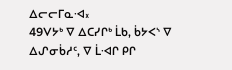ᐃᓕᓕᒥᓇᐗ᙮
49ᐯᔭᒃ ᐁ ᐃᑕᓯᒋᒃ ᒫᑲ, ᑳᔭᐸᔅ ᐁ ᐃᔑᓂᑳᓱᑦ, ᐁ ᒫᐗᒋ ᑭᒋ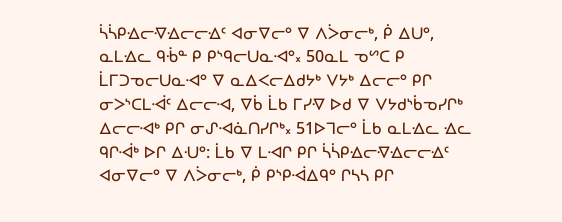ᓵᓵᑭᐎᓕᐌᐎᓕᓕᐎᑦ ᐊᓂᐁᓕᐤ ᐁ ᐱᐴᓂᓕᒃ, ᑮ ᐃᑌᐤ, ᓇᒪᐎᓚ ᑫᒀᓐ ᑭ ᑭᔅᑫᓕᑌᓇᐗᐤ᙮ 50ᓇᒪ ᓀᔥᑕ ᑭ ᒫᒥᑐᓀᓕᑌᓇᐗᐤ ᐁ ᓇᐃᐸᓕᐃᑯᔭᒃ ᐯᔭᒃ ᐃᓕᓕᐤ ᑭᒋ ᓂᐳᔅᑕᒪᐙᑦ ᐃᓕᓕᐗ, ᐁᑳ ᒫᑲ ᒥᓯᐌ ᐅᑯ ᐁ ᐯᔭᑯᔅᑳᓀᓯᒋᒃ ᐃᓕᓕᐗᒃ ᑭᒋ ᓂᔑᐗᓈᑎᓯᒋᒃ᙮ 51ᐅᒣᓕᐤ ᒫᑲ ᓇᒪᐎᓚ ᐎᓚ ᑫᒋᐙᒃ ᐅᒋ ᐃᑗᐤ: ᒫᑲ ᐁ ᒪᐗᒋ ᑭᒋ ᓵᓵᑭᐎᓕᐌᐎᓕᓕᐎᑦ ᐊᓂᐁᓕᐤ ᐁ ᐱᐴᓂᓕᒃ, ᑮ ᑭᔅᑭᐙᐃᑫᐤ ᒋᓴᓴ ᑭᒋ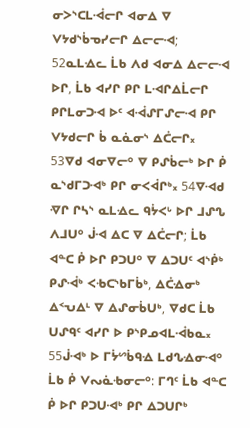ᓂᐳᔅᑕᒪᐙᓕᒋ ᐊᓂᐃ ᐁ ᐯᔭᑯᔅᑳᓀᓯᓕᒋ ᐃᓕᓕᐗ; 52ᓇᒪᐎᓚ ᒫᑲ ᐱᑯ ᐊᓂᐃ ᐃᓕᓕᐗ ᐅᒋ, ᒫᑲ ᐊᓯᒋ ᑭᒋ ᒪᐗᒋᐃᒫᓕᒋ ᑭᒋᒪᓂᑐᐗ ᐅᑦ ᐊᐙᔑᒥᔑᓕᐗ ᑭᒋ ᐯᔭᑯᓕᒋ ᑳ ᓇᓈᓂᔅ ᐃᑖᓕᒋ᙮
53ᐁᑯ ᐊᓂᐁᓕᐤ ᐁ ᑭᔑᑳᓕᒃ ᐅᒋ ᑮ ᓇᔅᑯᒥᑐᐗᒃ ᑭᒋ ᓂᐸᐋᒋᒃ᙮ 54ᐁᐗᑯ ᐌᒋ ᒋᓴᔅ ᓇᒪᐎᓚ ᑫᔮᐸᒡ ᐅᒋ ᒧᔑᔐ ᐱᒧᑌᐤ ᒎᐗ ᐃᑕ ᐁ ᐃᑖᓕᒋ; ᒫᑲ ᐊᓐᑕ ᑮ ᐅᒋ ᑭᑐᑌᐤ ᐁ ᐃᑐᑌᑦ ᐊᔅᑮᒃ ᑭᔑᐙᒃ ᐸᑾᑕᔅᑲᒥᑳᒃ, ᐃᑖᐎᓂᒃ ᐃᑉᕃᐃᒻ ᐁ ᐃᔑᓂᑳᑌᒃ, ᐁᑯᑕ ᒫᑲ ᑌᔑᑫᑦ ᐊᓯᒋ ᐅ ᑭᔅᑭᓄᐊᒪᐙᑲᓇ᙮
55ᒎᐗᒃ ᐅ ᒥᔮᔥᑳᑫᐎ ᒪᑯᔐᐎᓂᐗᐤ ᒫᑲ ᑮ ᐯᔓᓈᑾᓂᓕᐤ: ᒥᒉᑦ ᒫᑲ ᐊᓐᑕ ᑮ ᐅᒋ ᑭᑐᑌᐗᒃ ᑭᒋ ᐃᑐᑌᒋᒃ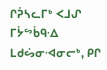ᒋᕉᓴᓚᒥᒃ ᐸᒧᔑ ᒥᔮᔥᑳᑫᐎ ᒪᑯᔖᓂᐗᓂᓕᒃ, ᑭᒋ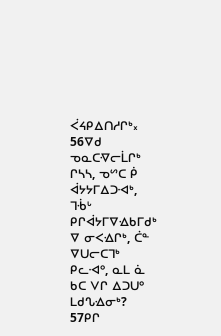ᐹᔦᑭᐃᑎᓱᒋᒃ᙮ 56ᐁᑯ ᓀᓇᑕᐌᓕᒫᒋᒃ ᒋᓴᓴ, ᓀᔥᑕ ᑮ ᐋᔭᔭᒥᐃᑐᐗᒃ, ᒣᒀᒡ ᑭᒋᐋᔭᒥᐁᐎᑲᒥᑯᒃ ᐁ ᓂᐸᐎᒋᒃ, ᑖᓐ ᐁᑌᓕᑕᒣᒃ ᑭᓚᐗᐤ, ᓇᒪ ᓈ ᑲᑕ ᐯᒋ ᐃᑐᑌᐤ ᒪᑯᔐᐎᓂᒃ? 57ᑭᒋ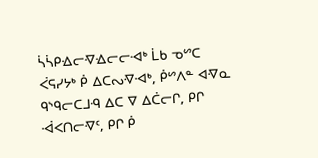ᓵᓵᑭᐎᓕᐌᐎᓕᓕᐗᒃ ᒫᑲ ᓀᔥᑕ ᐹᕋᓯᔭᒃ ᑮ ᐃᑕᔓᐌᐗᒃ, ᑮᔥᐱᓐ ᐊᐌᓇ ᑫᔅᑫᓕᑕᒧᑴ ᐃᑕ ᐁ ᐃᑖᓕᒋ, ᑭᒋ ᐙᐸᑎᓕᐌᑦ, ᑭᒋ ᑮ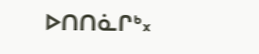ᐅᑎᑎᓈᒋᒃ᙮